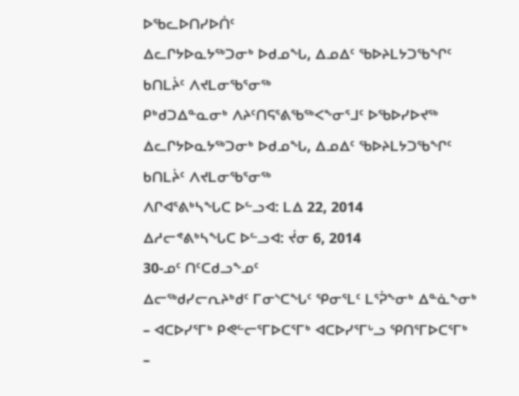ᐅᖃᓚᐅᑎᓯᐅᑏᑦ
ᐃᓚᒋᔭᐅᓇᔭᖅᑐᓂᒃ ᐅᑯᓄᖓ, ᐃᓄᐃᑦ ᖃᐅᔨᒪᔭᑐᖃᖏᑦ ᑲᑎᒪᔩᑦ ᐱᔪᒪᓂᖃᕐᓂᖅ
ᑭᒃᑯᑐᐃᓐᓇᓂᒃ ᐱᔨᑦᑎᕋᕐᕕᖃᖅᐸᖕᓂᕐᒧᑦ ᐅᖃᐅᓯᐅᔪᖅ
ᐃᓚᒋᔭᐅᓇᔭᖅᑐᓂᒃ ᐅᑯᓄᖓ, ᐃᓄᐃᑦ ᖃᐅᔨᒪᔭᑐᖃᖏᑦ ᑲᑎᒪᔩᑦ ᐱᔪᒪᓂᖃᕐᓂᖅ
ᐱᒋᐊᕐᕕᒃᓴᖓᑕ ᐅᓪᓗᐊ: ᒪᐃ 22, 2014
ᐃᓱᓕᕝᕕᒃᓴᖓᑕ ᐅᓪᓗᐊ: ᔫᓂ 6, 2014
30-ᓄᑦ ᑎᑦᑕᑯᓗᖕᓄᑦ
ᐃᓕᖅᑯᓯᓕᕆᔨᒃᑯᑦ ᒥᓂᔅᑕᖓᑦ ᕿᓂᕐᒪᑦ ᒪᕐᕉᖕᓂᒃ ᐃᓐᓈᖕᓂᒃ – ᐊᑕᐅᓯᕐᒥᒃ ᑭᕙᓪᓕᕐᒥᐅᑕᕐᒥᒃ ᐊᑕᐅᓯᕐᒥᒡᓗ ᕿᑎᕐᒥᐅᑕᕐᒥᒃ –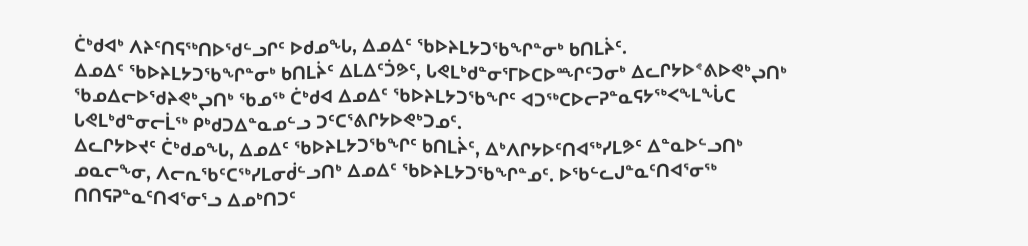ᑖᒃᑯᐊᒃ ᐱᔨᑦᑎᕋᖅᑎᐅᖁᓪᓗᒋᑦ ᐅᑯᓄᖓ, ᐃᓄᐃᑦ ᖃᐅᔨᒪᔭᑐᖃᖏᓐᓂᒃ ᑲᑎᒪᔩᑦ.
ᐃᓄᐃᑦ ᖃᐅᔨᒪᔭᑐᖃᖏᓐᓂᒃ ᑲᑎᒪᔩᑦ ᐃᒪᐃᑦᑑᕗᑦ, ᒐᕙᒪᒃᑯᓐᓂᕐᒥᐅᑕᐅᙱᑦᑐᓂᒃ ᐃᓚᒋᔭᐅᕝᕕᐅᕙᒃᖢᑎᒃ ᖃᓄᐃᓕᐅᖁᔨᕙᒃᖢᑎᒃ ᖃᓄᖅ ᑖᒃᑯᐊ ᐃᓄᐃᑦ ᖃᐅᔨᒪᔭᑐᖃᖏᑦ ᐊᑐᖅᑕᐅᓕᕈᓐᓇᕋᔭᖅᐸᖕᒪᖔᑕ ᒐᕙᒪᒃᑯᓐᓂᓕᒫᖅ ᑭᒃᑯᑐᐃᓐᓇᓄᓪᓗ ᑐᑦᑕᕐᕕᒋᔭᐅᕙᒃᑐᓄᑦ.
ᐃᓚᒋᔭᐅᔪᑦ ᑖᒃᑯᓄᖓ, ᐃᓄᐃᑦ ᖃᐅᔨᒪᔭᑐᖃᖏᑦ ᑲᑎᒪᔩᑦ, ᐃᒃᐱᒋᔭᐅᑦᑎᐊᖅᓯᒪᕗᑦ ᐃᓐᓇᐅᓪᓗᑎᒃ ᓄᓇᓕᖕᓂ, ᐱᓕᕆᖃᑦᑕᖅᓯᒪᓂᑰᓪᓗᑎᒃ ᐃᓄᐃᑦ ᖃᐅᔨᒪᔭᑐᖃᖏᓐᓄᑦ. ᐅᖃᓪᓚᒍᓐᓇᑦᑎᐊᕐᓂᖅ ᑎᑎᕋᕈᓐᓇᑦᑎᐊᕐᓂᕐᓗ ᐃᓄᒃᑎᑐᑦ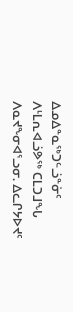ᐃᓄᐃᓐᓇᖅᑐᓪᓘᓐᓃᑦ ᐱᒻᒪᕆᐊᓘᕗᖅ ᑕᒪᑐᒧᖓ ᐱᓇᔪᖕᓂᐊᕐᓗᓂ. ᐃᓚᒋᔭᐅᔪᑦ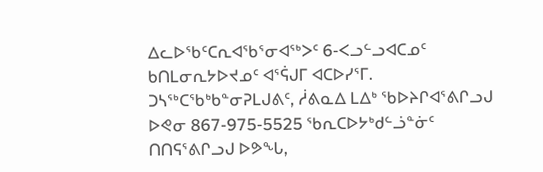ᐃᓚᐅᖃᑦᑕᕆᐊᖃᕐᓂᐊᖅᐳᑦ 6-ᐸᓗᓪᓗᐊᑕᓄᑦ ᑲᑎᒪᓂᕆᔭᐅᔪᓄᑦ ᐊᕐᕌᒍᒥ ᐊᑕᐅᓯᕐᒥ.
ᑐᓴᖅᑕᖃᒃᑲᓐᓂᕈᒪᒍᕕᑦ, ᓲᕕᓇᐃ ᒪᐃᒃ ᖃᐅᔨᒋᐊᕐᕕᒋᓗᒍ ᐅᕙᓂ 867-975-5525 ᖃᕆᑕᐅᔭᒃᑯᓪᓘᓐᓃᑦ ᑎᑎᕋᕐᕕᒋᓗᒍ ᐅᕗᖓ,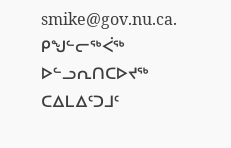smike@gov.nu.ca. ᑭᖑᓪᓕᖅᐹᖅ ᐅᓪᓗᕆᑎᑕᐅᔪᖅ ᑕᐃᒪᐃᑦᑐᒧᑦ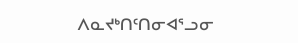ᐱᓇᔪᒃᑎᑦᑎᓂᐊᕐᓗᓂ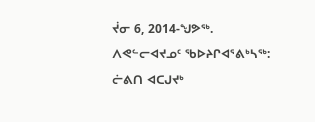ᔫᓂ 6, 2014-ᖑᕗᖅ.
ᐱᕙᓪᓕᐊᔪᓄᑦ ᖃᐅᔨᒋᐊᕐᕕᒃᓴᖅ:
ᓖᕕᑎ ᐊᑕᒍᔪᒃ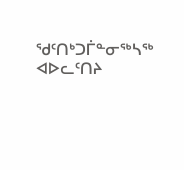ᖁᑦᑎᒃᑐᒦᓐᓂᖅᓴᖅ ᐊᐅᓚᑦᑎᔨ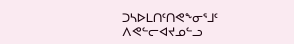ᑐᓴᐅᒪᑎᑦᑎᕙᖕᓂᕐᒧᑦ ᐱᕙᓪᓕᐊᔪᓄᓪᓗ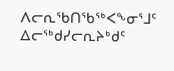ᐱᓕᕆᖃᑎᖃᖅᐸᖕᓂᕐᒧᑦ
ᐃᓕᖅᑯᓯᓕᕆᔨᒃᑯᑦ